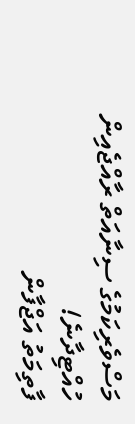މަސްވެރިކަމުގެ ސިނާއަތް ރާއްޖެއިން ހުއްޓިދާނެ!
ފާތިމަތު އަޖްފާން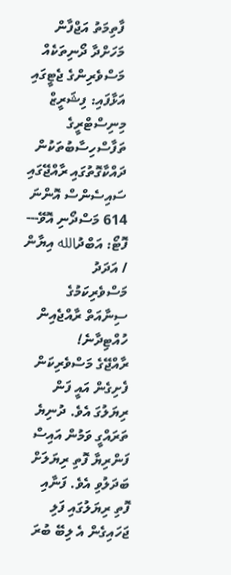ފާތިމަތު އަޖްފާން
މަހަށްދާ ދޯނިތަކެއް މަސްވެރިންގެ ޖެޓީގައި އަޅާފައި: ފިޝަރީޒް މިނިސްޓްރީގެ ތަފާސްހިސާބުތަކުން ދައްކާގޮތުގައި ރާއްޖޭގައި ސައިސެންސް އޮންނަ 614 މަސްދޯނި އޮވޭ--- ފޮޓޯ: އަބްދުالله އިޔާން / އަދަދު
މަސްވެރިކަމުގެ ސިނާއަތް ރާއްޖެއިން ހުއްޓިދާނެ!
ރާއްޖޭގެ މަސްވެރިކަން ފެށިގެން އައީ ފަން ރިޔަލުގަ އެވެ. ދުނިޔެ ތަރައްގީ ވަމުން އައިސް ފަންރިޔާ ފޮތި ރިޔަލަށް ބަދަލުވި އެވެ. ފަނާއި ފޮތި ރިޔަލުގައި ފަލި ޖަހައިގެން އެ ލިބޭ ބުރަ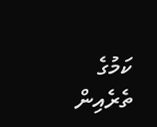ކަމުގެ ތެރެއިން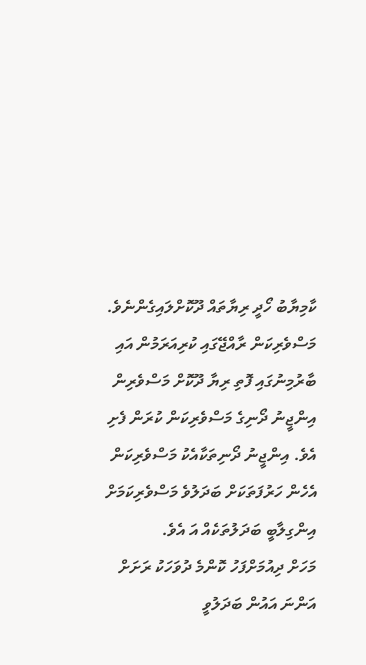ކާމިޔާބު ހޯދީ ރިޔާތައް ދޫކޮށްލައިގެންނެވެ. މަސްވެރިކަން ރާއްޖޭގައި ކުރިއަރަމުން އައި ބާރުމިނުގައި ފޮތި ރިޔާ ދޫކޮށް މަސްވެރިން އިންޖީނު ދޯނިގެ މަސްވެރިކަން ކުރަން ފެށި އެވެ. އިންޖީނު ދޯނިތަކާއެކު މަސްވެރިކަން އެހެން ހަރުފަތަކަށް ބަދަލުވެ މަސްވެރިކަމަށް އިންގިލާބީ ބަދަލުތަކެއް އަ އެވެ.
މަހަށް ދިއުމަށްފަހު ކޮންމެ ދުވަހަކު ރަށަށް އަންނަ އައުން ބަދަލުވީ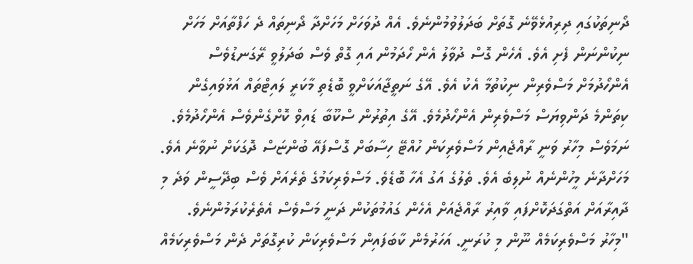ދޯނިތަކުގައި ދިރިއުޅެވޭނެ ގޮތަށް ބަދަލުވުމުންނެވެ. އެއް ދުވަހަށް މަހަށްދާ ދޯނިތައް ދެ ހަފްތާއަށް މަހަށް ނިކުންނަން ފެށި އެވެ. އެހެން ގޮސް ދުވާލު އެން ހޯދަމުން އައި ގޮތް ވެސް ބަދަލުވީ ރޭގަނޑުވެސް އެންހޯދުމަށް މަސްވެރިން ނިކުތުމާ އެކު އެވެ. އޭގެ ނަތީޖާއަކަށްވީ ބޮޑެތި މާކަރީ ލައިޓްތައް އަޅުވައިގެން ކިތަންމެ ދަންވިޔަސް މަސްވެރިން އެންހޯދުމެވެ. އޭގެ އިތުރުން ސްކޫބާ ޑައިވް ކޮށްގެންވެސް އެންހޯދުމެވެ.
ނަމަވެސް މިހާރު ވަނީ ރާއްޖެއިން މަސްވެރިކަން ހުއްޓޭ ހިސާބަށް ގޮސްފައޭ ބުންޏަސް ދޮގަކަށް ނުވާނެ އެވެ. މަހަށްދާނެ މީހުންނެއް ނުލިބެ އެވެ. ތެލުގެ އަގު އެހާ ބޮޑެވެ. މަސްވެރިކަމުގެ ތެރެއަށް ވެސް ބިދޭސީން ވަދެ މި ދާއިރާއަށް އަތްގަދަކޮށްފައި ވާއިރު ރާއްޖެއަށް އެހެން ގައުމުތަކުން ދަނީ މަސްވެސް އެތެރެކުރަމުންނެވެ.
"މިހާރު މަސްވެރިކަމެއް ނޫން މި ކުރަނީ. އަހަރުމެން ކާބަފައިން މަސްވެރިކަން ކުރިގޮތަށް ދެން މަސްވެރިކަމެއް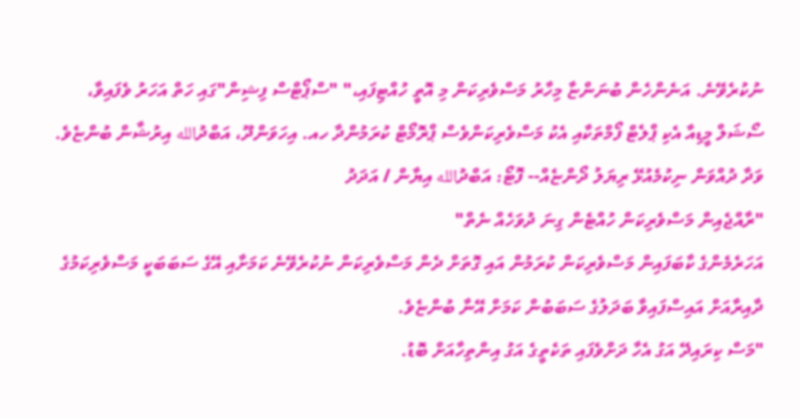ނުކުރެވޭނެ. އަނެންހެން ބުނަންޏާ މިހާރު މަސްވެރިކަން މި އޮތީ ހުއްޓިފައި،" "ސްޕޯޓްސް ފިޝިން"ގައި ހަތް އަހަރު ވެފައިވާ، ސޯޝަލް މީޑިއާ އެކި ޕްލެޓް ފޯމްތަކާއި އެކު މަސްވެރިކަންވެސް ޕްރޮމޯޓް ކުރަމުންދާ ހއ. އިހަވަންދޫ، އަބްދުالله އިރުޝާން ބުންޏެވެ.
ވަދާ ދުއްވަން ނިކުމެއުޅޭ ރިޔަލު ދޯންޏެއް-- ފޮޓޯ: އަބްދުالله އިޔާން / އަދަދު
"ރާއްޖެއިން މަސްވެރިކަން ހުއްޓެން ގިނަ ދުވަހެއް ނެތް"
އަހަރެމެންގެ ކާބަފައިން މަސްވެރިކަން ކުރަމުން އައި ގޮތަށް ދެން މަސްވެރިކަން ނުކުރެވޭނެ ކަމަށާއި އޭގެ ސަބަބަކީ މަސްވެރިކަމުގެ ދާއިރާއަށް އައިސްފައިވާ ބަދަލުގެ ސަބަބުން ކަމަށް އޭނާ ބުންޏެވެ.
"މަސް ކިރައިދޭ އަގު އެހާ ދަށްވެފައި ތަކެތީގެ އަގު އިންތިހާއަށް ބޮޑު.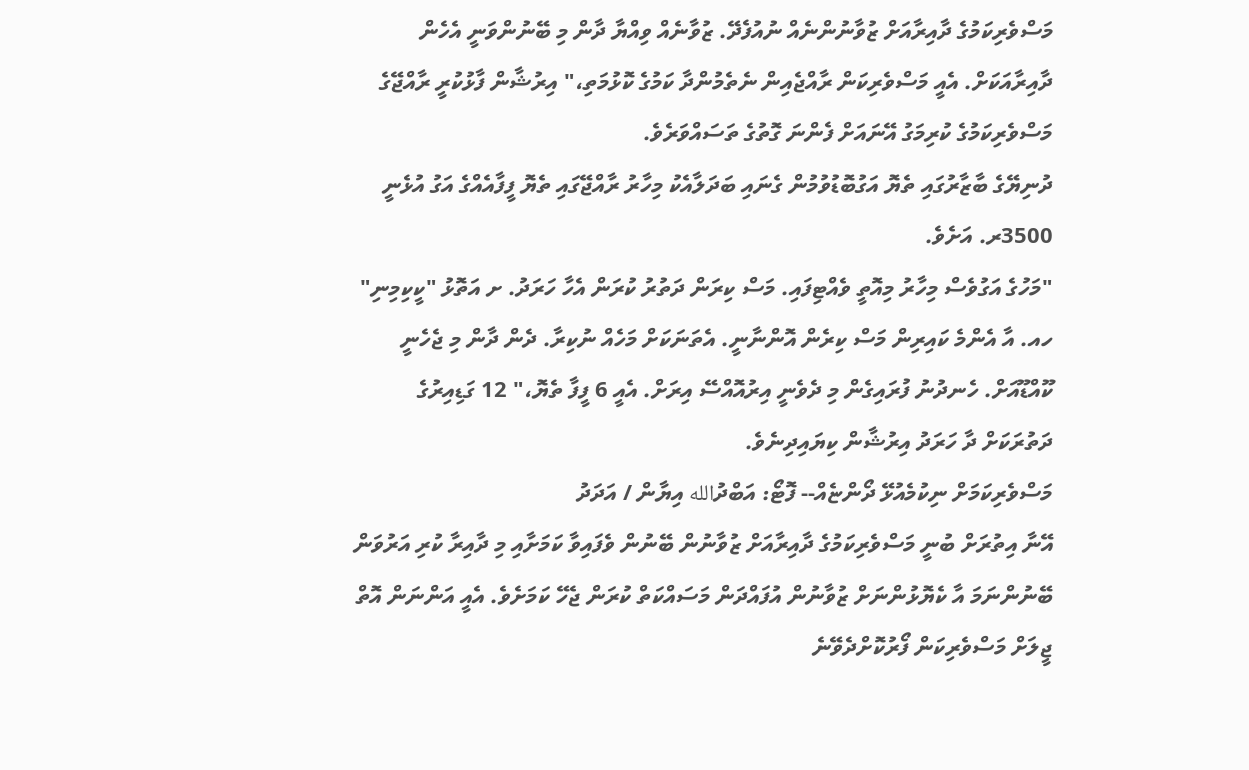މަސްވެރިކަމުގެ ދާއިރާއަށް ޒުވާނުންނެއް ނުއުފެދޭ. ޒުވާނެއް ވިއްޔާ ދާން މި ބޭނުންވަނީ އެހެން ދާއިރާއަކަށް. އެއީ މަސްވެރިކަން ރާއްޖެއިން ނެތެމުންދާ ކަމުގެ ކޮޅުމަތި،" އިރުޝާން ފާޅުކުރީ ރާއްޖޭގެ މަސްވެރިކަމުގެ ކުރިމަގު އޭނައަށް ފެންނަ ގޮތުގެ ތަސައްވަރެވެ.
ދުނިޔޭގެ ބާޒާރުގައި ތެޔޮ އަގުބޮޑުވުމުން ގެނައި ބަދަލާއެކު މިހާރު ރާއްޖޭގައި ތެޔޮ ފީފާއެއްގެ އަގު އުޅެނީ 3500ރ. އަށެވެ.
"މަހުގެ އަގުވެސް މިހާރު މިއޮތީ ވެއްޓިފައި. މަސް ކިރަން ދަތުރު ކުރަން އެހާ ހަރަދު. ށ އަތޮޅު "ކީކިމިނި" ހއ. އާ އެންމެ ކައިރިން މަސް ކިރެން އޮންނާނީ. އެތަނަކަށް މަހެއް ނުކިރާ. ދެން ދާން މި ޖެހެނީ ކޫއްޑޫއަށް. ހެނދުނު ފުރައިގެން މި ދެވެނީ އިރުއޮއްސޭ އިރަށް. އެއީ 6 ފީފާ ތެޔޮ،" 12 ގަޑިއިރުގެ ދަތުރަކަށް ދާ ހަރަދު އިރުޝާން ކިޔައިދިނެވެ.
މަސްވެރިކަމަށް ނިކުމެއުޅޭ ދޯންޏެއް-- ފޮޓޯ: އަބްދުالله އިޔާން / އަދަދު
އޭނާ އިތުރަށް ބުނީ މަސްވެރިކަމުގެ ދާއިރާއަށް ޒުވާނުން ބޭނުން ވެފައިވާ ކަމަށާއި މި ދާއިރާ ކުރި އަރުވަން ބޭނުންނަމަ އާ ކެޔޮޅުންނަށް ޒުވާނުން އުފައްދަން މަސައްކަތް ކުރަން ޖެހޭ ކަމަށެވެ. އެއީ އަންނަން އޮތް ޖީލަށް މަސްވެރިކަން ފޯރުކޮށްދެވޭނެ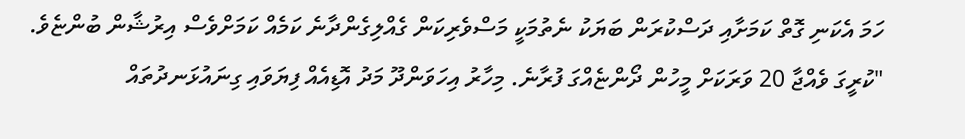ހަމަ އެކަނި ގޮތް ކަމަށާއި ދަސްކުރަން ބަޔަކު ނެތުމަކީ މަސްވެރިކަން ގެއްލިގެންދާނެ ކަމެއް ކަމަށްވެސް އިރުޝާން ބުންޏެވެ.
"ކުރީގަ ވެއްޖާ 20 ވަރަކަށް މީހުން ދޯންޏެއްގަ ފުރާނެ. މިހާރު އިހަވަންދޫ މަދު އޮޑިއެއް ފިޔަވައި ގިނައުޅަނދުތައް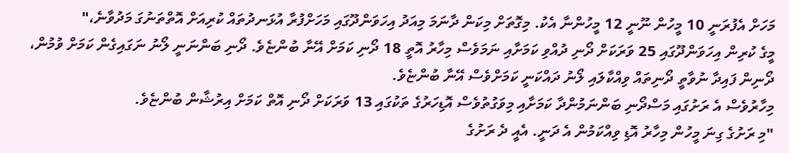މަހަށް އެފުރަނީ 10 މީހުން ނޫނީ 12 މީހުންނާ އެކު. މިގޮތަށް މިކަން ދާނަމަ މިއަދު އިހަވަންދޫގައި މަހަށްފުރާ އުޅަނދުތައް ކުރިއަށް އޮތްތަނުގަ މަދުވާނެ،"
މީގެ ކުރިން އިހަވަންދޫގައި 25 ވަރަކަށް ދޯނި ދުއްވި ކަމަށާއި ނަމަވެސް މިހާރު އޮތީ 18 ދޯނި ކަމަށް އޭނާ ބުންޏެވެ. ދޯނި ބަންނަނީ ލޯނު ނަގައިގެން ކަމަށް ވުމުން، ދޯނިން ފައިދާ ނުވާތީ ދޯނިތައް ވިއްކާލައި ލޯނު ދައްކަނީ ކަމަށްވެސް އޭނާ ބުންޏެވެ.
މިހާރުވެސް އެ ރަށުގައި މަސްދޯނި ބަންނަމުންދާ ކަމަށާއި މިވަގުތުވެސް އޮޑިހަރުގެ ތަކުގައި 13 ވަރަކަށް ދޯނި އޮތް ކަމަށް އިރުޝާން ބުންޏެވެ.
"މި ރަށުގެ ގިނަ މީހުން މިހާރު އޮޑި ވިއްކަމުން އެ ދަނީ. އެއީ ދެ ރަށުގެ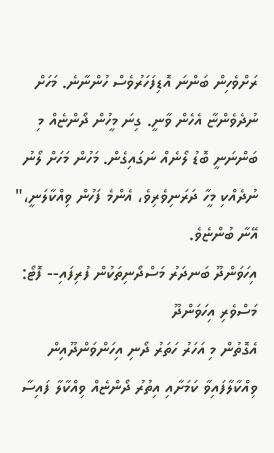ރަށްވެހިން ބަންނަ އޮޑިފަހަރުވެސް ހުންނާނެ. މަހަށް ނުދެވެންޏާ އެހެން ވާނީ. ގިނަ މީހުން ދޯންޏެއް މި ބަންނަނީ ބޮޑު ލޯނެއް ނަގައިގެން. މަހުން މަހަށް ލޯނު ނުދެއްކި މީހާ ދަރަނިވެރިވެ، އެންމެ ފަހުން ވިއްކާލަނީ،" އޭނާ ބުންޏެވެ.
އިހަވަންދޫ ބަނދަރު މަސްދޯނިތަކުން ފުރިފައި-- ފޮޓޯ: މަސްވެރި އިހަވަންދޫ
އެގޮތުން މި އަހަރު ހަތަރު ދޯނި އިހަންވަންދޫއިން ވިއްކާލާފައިވާ ކަމަށާއި އިތުރު ދޯންޏެއް ވިއްކާލާ ފައިސާ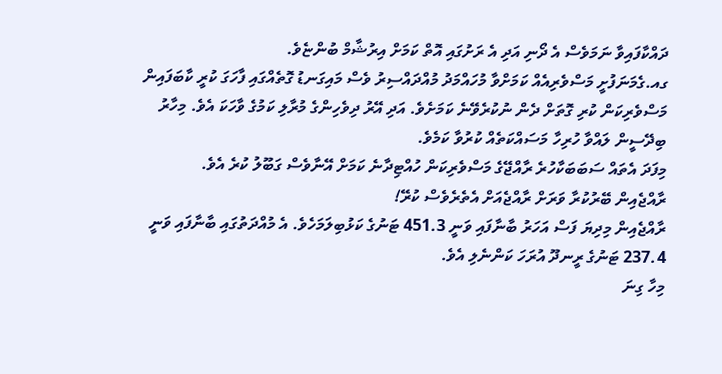ދައްކާފައިވާ ނަމަވެސް އެ ދޯނި އަދި އެ ރަށުގައި އޮތް ކަމަށް އިރުޝާމް ބުންޏެވެ.
ގއ.ގެމަނަފުށީ މަސްވެރިއެއް ކަމަށްވާ މުހައްމަދު މުއްދައްސިރު ވެސް މައިގަނޑު ގޮތެއްގައި ފާހަގަ ކުރީ ކާބަފައިން މަސްވެރިކަން ކުރި ގޮތަށް ދެން ނުކުރެވޭނެ ކަމަށެވެ. އަދި އޭރު ދިވެހިންގެ މުރާލި ކަމުގެ ވާހަކަ އެވެ. މިހާރު ބިދޭސީން ލައްވާ ހުރިހާ މަސައްކަތެއް ކުރުވާ ކަމެވެ.
މިފަދަ އެތައް ސަބަބަކާހުރެ ރާއްޖޭގެ މަސްވެރިކަން ހުއްޓިދާނެ ކަމަށް އޭނާވެސް ގަބޫލު ކުރެ އެވެ.
ރާއްޖެއިން ބޭރުކުރާ ވަރަށް ރާއްޖެއަށް އެތެރެވެސް ކުރޭ!
ރާއްޖެއިން މިދިޔަ ފަސް އަހަރު ބާނާފައި ވަނީ 451.3 ޓަނުގެ ކަޅުބިލަމަހެވެ. އެ މުއްދަތުގައި ބާނާފައި ވަނީ 237.4 ޓަނުގެ ރީނދޫ އުރަހަ ކަންނެލި އެވެ.
މިހާ ގިނަ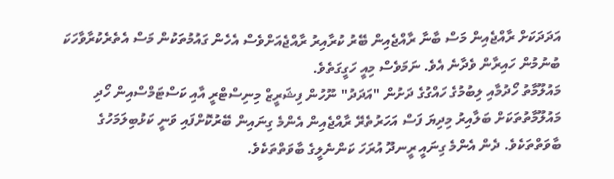އަދަދަކަށް ރާއްޖެއިން މަސް ބާނާ ރާއްޖެއިން ބޭރު ކުރާއިރު ރާއްޖެއަށްވެސް އެހެން ގައުމުތަކުން މަސް އެތެރެކުރާވާހަކަ ބުނުމުން ހައިރާން ވެދާނެ އެވެ. ނަމަވެސް މިއީ ހަގީގަތެވެ.
މައުލޫމާތު ހޯދުމާއި ލިބުމުގެ ހައްގުގެ ދަށުން "އަދަދު" ނޫހުން ފިޝަރީޒް މިނިސްޓްރީ އާއި ކަސްޓަމްސްއިން ހޯދި މައުލޫމާތުތަކަށް ބަލާއިރު މިދިޔަ ފަސް އަހަރުތެރޭ ރާއްޖެއިން އެންމެ ގިނައިން ބޭރުކޮށްފައި ވަނީ ކަޅުބިލަމަހުގެ ބާވަތްތަކެވެ. ދެން އެންމެ ގިނައީ ރީނދޫ އުރަހަ ކަންނެލީގެ ބާވަތްތަކެވެ.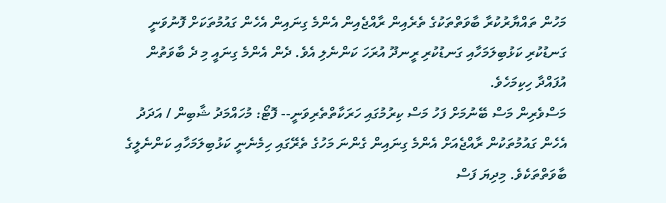މަހުން ތައްޔާރުކުރާ ބާވަތްތަކުގެ ތެރެއިން ރާއްޖެއިން އެންމެ ގިނައިން އެހެން ގައުމުތަކަށް ފޮނުވަނީ ގަނޑުކުރި ކަޅުބިލަމަހާއި ގަނޑުކުރި ރީނދޫ އުރަހަ ކަންނެލި އެވެ. ދެން އެންމެ ގިނައީ މި ދެ ބާވަތުން އުފައްދާ ހިކިމަހެވެ.
މަސްވެރިން މަސް ބޭނުމަށް ފަހު މަސް ކިރުމުގައި ހަރަކާތްތެރިވަނީ-- ފޮޓޯ: މުހައްމަދު ޝާބިން / އަދަދު
އެހެން ގައުމުތަކުން ރާއްޖެއަށް އެންމެ ގިނައިން ގެންނަ މަހުގެ ތެރޭގައި ހިމެނެނީ ކަޅުބިލަމަހާއި ކަންނެލީގެ ބާވަތްތަކެވެ. މިދިޔަ ފަސް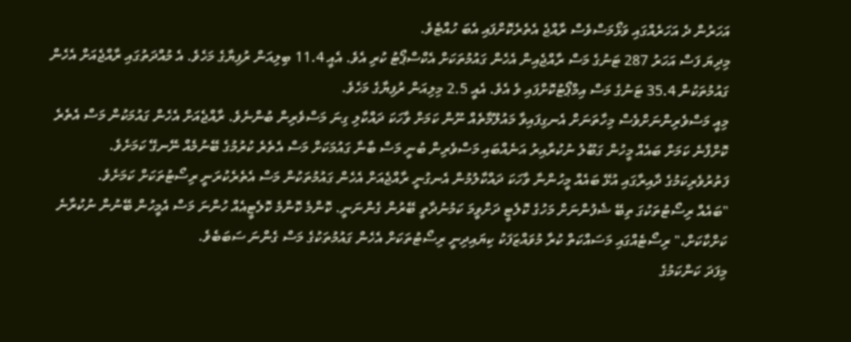އަހަރުން ދެ އަހަރެއްގައި ވަޅޯމަސްވެސް ރާއްޖެ އެތެރެކޮށްފައި އެބަ ހުއްޓެވެ.
މިދިޔަ ފަސް އަހަރު 287 ޓަނުގެ މަސް ރާއްޖެއިން އެހެން ގައުމުތަކަށް އެކްސްޕޯޓު ކުރި އެވެ. އެއީ 11.4 ބިލިއަން ރުފިޔާގެ މަހެވެ. އެ މުއްދަތުގައި ރާއްޖެއަށް އެހެން ގައުމުތަކުން 35.4 ޓަނުގެ މަސް އިމްޕޯޓުކޮށްފައި ވެ އެވެ. އެއީ 2.5 މިލިއަން ރުފިޔާގެ މަހެވެ.
މިއީ މަސްވެރިންނަށްވެސް މިހާތަނަށް އެނގިފައިވާ މައުލޫމާތެއް ނޫން ކަމަށް ވާހަކަ ދައްކާލި ގިނަ މަސްވެރިން ބުންނެވެ. ރާއްޖެއަށް އެހެން ގައުމަކުން މަސް އެތެރެ ކޮށްފާނެ ކަމަށް ބައެއް މީހުން ގަބޫލު ނުކުރާއިރު އަނެއްބައި މަސްވެރިން ބުނީ މަސް ބާނާ ގައުމަކަށް މަސް އެތެރެ ކުރުމުގެ ބޭނުމެއް ނޭނގޭ ކަމަށެވެ.
ފަތުރުވެރިކަމުގެ ދާއިރާގައި އުޅޭ ބައެއް މީހުންނާ ވާހަކަ ދައްކާލުމުން އެނގުނީ ރާއްޖެއަށް އެހެން ގައުމުތަކުން މަސް އެތެރެކުރަނީ ރިސޯޓުތަކަށް ކަމަށެވެ.
"ބައެއް ރިސޯޓުތަކުގަ ތިބޭ ޝެފުންނަށް މަހުގެ ކޮލެޓީ ދަށްވީމަ ކަމުނުދާތީ ބޭރުން ގެންނަނީ. ކޮންމެ ކޮންމެ ކޮލެޓީއެއް ހުންނަ މަސް އެމީހުން ބޭނުން ނުކުރާނެ ކަށްކާކަށް،" ރިސޯޓެއްގައި މަސައްކަތް ކުރާ މުވައްޒަފަކު ކިޔައިދިނީ ރިސޯޓުތަކަށް އެހެން ގައުމުތަކުގެ މަސް ގެންނަ ސަބަބެވެ.
މިފަދަ ކަންކަމުގެ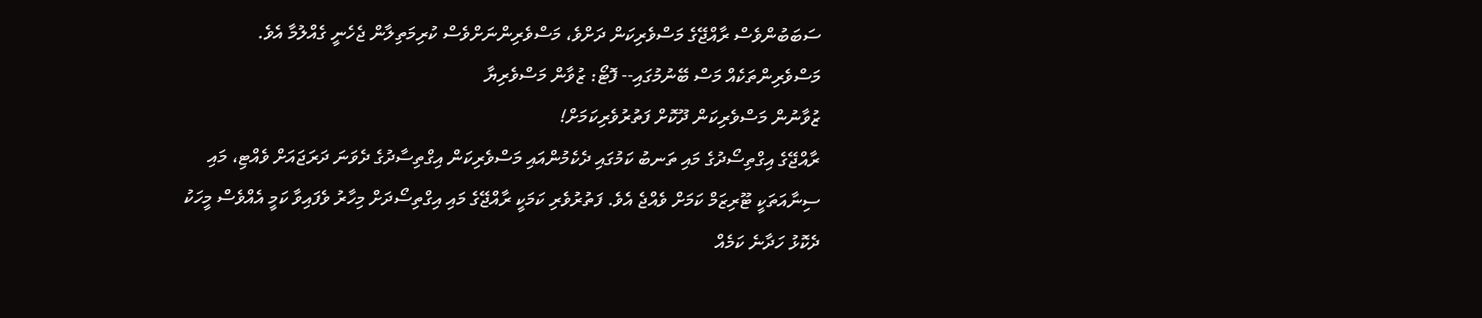ސަބަބުންވެސް ރާއްޖޭގެ މަސްވެރިކަން ދަށްވެ، މަސްވެރިންނަށްވެސް ކުރިމަތިލާން ޖެހެނީ ގެއްލުމާ އެވެ.
މަސްވެރިންތަކެއް މަސް ބޭނުމުގައި-- ފޮޓޯ: ޒުވާން މަސްވެރިޔާ
ޒުވާނުން މަސްވެރިކަން ދޫކޮށް ފަތުރުވެރިކަމަށް!
ރާއްޖޭގެ އިގްތިސޯދުގެ މައި ތަނބު ކަމުގައި ދެކެމުންއައި މަސްވެރިކަން އިގްތިސާދުގެ ދެވަނަ ދަރަޖައަށް ވެއްޓި، މައި ސިނާއަތަކީ ޓޫރިޒަމް ކަމަށް ވެއްޖެ އެވެ. ފަތުރުވެރި ކަމަކީ ރާއްޖޭގެ މައި އިގްތިސޯދަށް މިހާރު ވެފައިވާ ކަމީ އެއްވެސް މީހަކު ދެކޮޅު ހަދާނެ ކަމެއް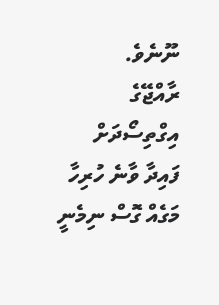ނޫނެވެ.
ރާއްޖޭގެ އިގްތިސޯދަށް ފައިދާ ވާނެ ހުރިހާ މަގެއް ގޮސް ނިމެނީ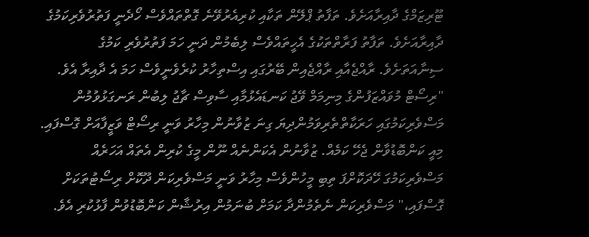ޓޫރިޒަމްގެ ދާއިރާއަށެވެ. ތަފާތު ޕްލޭން ތަކާއި ކުރިއެރުވޭނެ ގޮތްތައްވެސް ހޯދެނީ ފަތުރުވެރިކަމުގެ ދާއިރާއަށެވެ. ތަފާތު ފަރާތްތަކުގެ އެހީތައްވެސް ލިބެމުން ދަނީ ހަމަ ފަތުރުވެރި ކަމުގެ ސިނާއަތަށެވެ. ރާއްޖެއާއި ރާއްޖެއިން ބޭރުގައި އިސްތިހާރު ކުރެވެނީވެސް ހަމަ އެ ދާއިރާ އެވެ.
"ރިސޯޓް މުވައްޒަފުންގެ މިނިމަމް ވޭޖު ކަނޑައެޅުމާއި ސާވިސް ޗާޖު ލިބުން ރަނގަޅުވުމުން މަސްވެރިކަމުގައި ހަރަކާތްތެރިވަމުންދިޔަ ގިނަ ޒުވާނުން މިހާރު ވަނީ ރިސޯޓް ވަޒީފާއަށް ގޮސްފައި. މިއީ ކަންބޮޑުވާން ޖެހޭ ކަމެއް. ޒުވާނުން އެކަންނެއް ނޫން މީގެ ކުރިން އެތައް އަހަރެއް މަސްވެރިކަމުގަ ހޭދަކޮށްފަ ތިބި މީހުންވެސް މިހާރު ވަނީ މަސްވެރިކަން ދޫކޮށް ރިސޯޓުތަކަށް ގޮސްފައި،" މަސްވެރިކަން ނެތެމުންދާ ކަމަށް ބުނަމުން އިރުޝާން ކަންބޮޑުވުން ފާޅުކުރި އެވެ.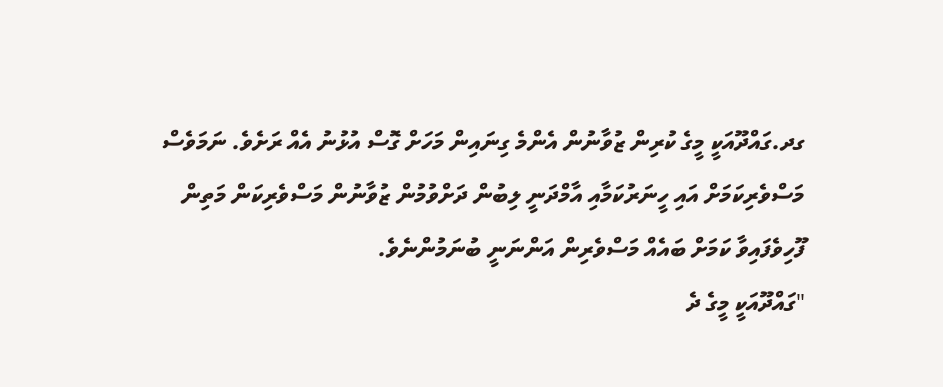ގދ.ގައްދޫއަކީ މީގެ ކުރިން ޒުވާނުން އެންމެ ގިނައިން މަހަށް ގޮސް އުޅުނު އެއް ރަށެވެ. ނަމަވެސް މަސްވެރިކަމަށް އައި ހީނަރުކަމާއި އާމްދަނީ ލިބުން ދަށްވުމުން ޒުވާނުން މަސްވެރިކަން މަތިން ފޫހިވެފައިވާ ކަމަށް ބައެއް މަސްވެރިން އަންނަނީ ބުނަމުންނެވެ.
"ގައްދޫއަކީ މީގެ ދެ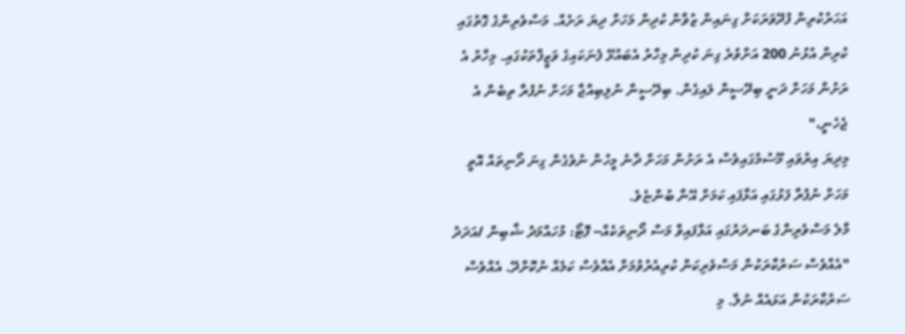އަހަރުކުރިން ފުދޭވަރަކަށް ގިނައިން ޒުވާން ކުދިން މަހަށް ދިޔަ ރަށެއް. މަސްވެރިންގެ ގޮތުގައި ކުރިން އުޅުނު 200 އަށްވުރެ ގިނަ ކުދިން މިހާރު އެބައުޅޭ ފެނަކައިގެ ވަޒީފާތަކުގައި. މިހާރު އެ ރަށުން މަހަށް ދަނީ ބިދޭސީން ލައިގެން. ބިދޭސީން ނުލިބިއްޖާ މަހަށް ނުފުރާ ތިބެން އެ ޖެހެނީ،"
މިދިޔަ އިރުވައި މޫސުމުގައިވެސް އެ ރަށުން މަހަށް ދާނެ މީހުން ނުވެގެން ގިނަ ދޯނިތައް އޮތީ މަހަށް ނުފުރާ ފަޅުގައި އަޅާފައި ކަމަށް އޭނާ ބުންޏެވެ.
މާލެ މަސްވެރިންގެ ބަނދަރުގައި އަޅާފައިވާ މަސް ދޯނިތަކެއް-- ފޮޓޯ: މުހައްމަދު ޝާބިން /އަދަދު
"އެއްވެސް ސަރުކާރަކުން މަސްވެރިކަން ކުރިއެރުވުމަށް އެއްވެސް ކަމެއް ނުކޮށްދޭ. އެއްވެސް ސަރުކާރަކުން އަޅައެއް ނުލާ. މި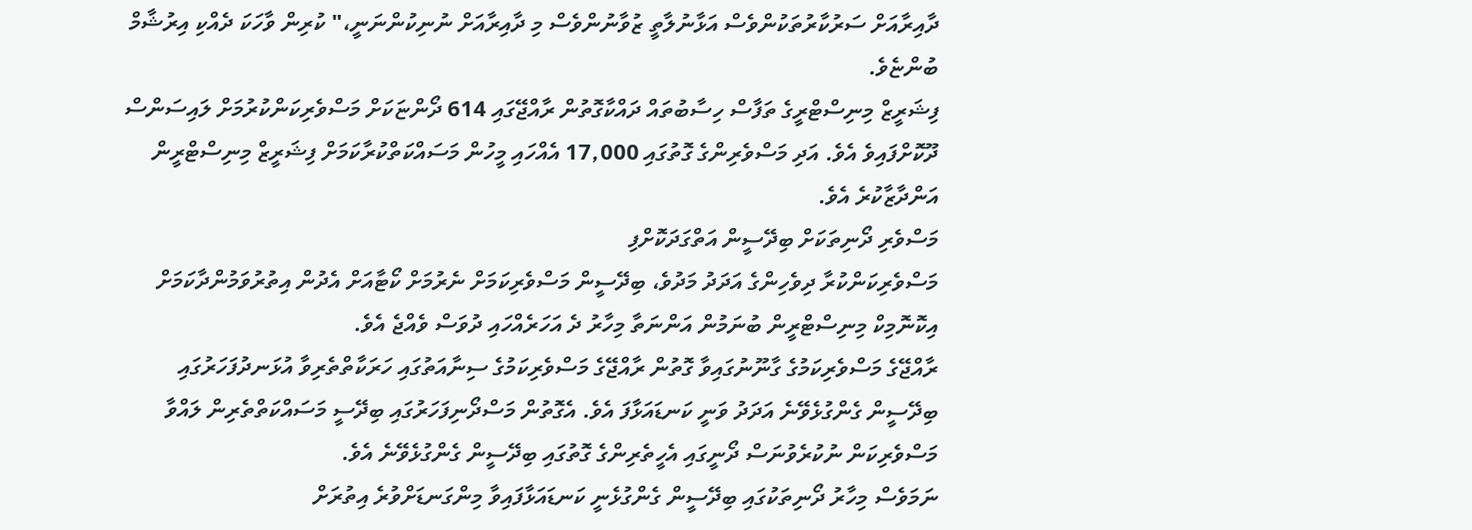ދާއިރާއަށް ސަރުކާރުތަކުންވެސް އަޅާނުލާތީ ޒުވާނުންވެސް މި ދާއިރާއަށް ނުނިކުންނަނީ،" ކުރިން ވާހަކަ ދެއްކި އިރުޝާމް ބުންޏެވެ.
ފިޝަރީޒް މިނިސްޓްރީގެ ތަފާސް ހިސާބުތައް ދައްކާގޮތުން ރާއްޖޭގައި 614 ދޯންޏަކަށް މަސްވެރިކަންކުރުމަށް ލައިސަންސް ދޫކޮށްފައިވެ އެވެ. އަދި މަސްވެރިންގެ ގޮތުގައި 17,000 އެއްހައި މީހުން މަސައްކަތްކުރާކަމަށް ފިޝަރީޒް މިނިސްޓްރީން އަންދާޒާކުރެ އެވެ.
މަސްވެރި ދޯނިތަކަށް ބިދޭސީން އަތްގަދަކޮށްފި
މަސްވެރިކަންކުރާ ދިވެހިންގެ އަދަދު މަދުވެ، ބިދޭސީން މަސްވެރިކަމަށް ނެރުމަށް ކޯޓާއަށް އެދުން އިތުރުވަމުންދާކަމަށް އިކޮނޮމިކް މިނިސްޓްރީން ބުނަމުން އަންނަތާ މިހާރު ދެ އަހަރެއްހައި ދުވަސް ވެއްޖެ އެވެ.
ރާއްޖޭގެ މަސްވެރިކަމުގެ ގާނޫނުގައިވާ ގޮތުން ރާއްޖޭގެ މަސްވެރިކަމުގެ ސިނާއަތުގައި ހަރަކާތްތެރިވާ އުޅަނދުފަހަރުގައި ބިދޭސީން ގެންގުޅެވޭނެ އަދަދު ވަނީ ކަނޑައަޅާފަ އެވެ. އެގޮތުން މަސްދޯނިފަހަރުގައި ބިދޭސީ މަސައްކަތްތެރިން ލައްވާ މަސްވެރިކަން ނުކުރެވުނަސް ދޯނީގައި އެހީތެރިންގެ ގޮތުގައި ބިދޭސީން ގެންގުޅެވޭނެ އެވެ.
ނަމަވެސް މިހާރު ދޯނިތަކުގައި ބިދޭސީން ގެންގުޅެނީ ކަނޑައަޅާފައިވާ މިންގަނޑަށްވުރެ އިތުރަށް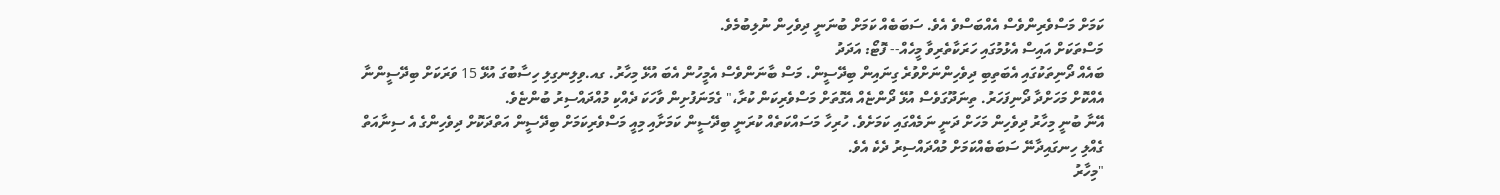ކަމަށް މަސްވެރިންވެސް އެއްބަސްވެ އެވެ. ސަބަބެއް ކަމަށް ބުނަނީ ދިވެހިން ނުލިބުމެވެ.
މަސްތަކަށް އައިސް އެޅުމުގައި ހަރަކާތެރިވާ މީހެއް-- ފޮޓޯ: އަދަދު
ބައެއް ދޯނިތަކުގައި އެބަތިބި ދިވެހިންނަށްވުރެ ގިނައިން ބިދޭސީން. މަސް ބާނަންވެސް އެމީހުން އެބަ އުޅޭ މިހާރު. ގއ.ވިލިނގިލި ހިސާބުގަ އުޅޭ 15 ވަރަކަށް ބިދޭސީންނާ އެއްކޮށް މަހަށްދާ ދޯނިފަހަރު. ތިނަދޫގަވެސް އުޅޭ ދޯންޏެއް އެގޮތަށް މަސްވެރިކަން ކުރާ،" ގެމަނަފުށިން ވާހަކަ ދެއްކި މުއްދައްސިރު ބުންޏެވެ.
އޭނާ ބުނީ މިހާރު ދިވެހިން މަހަށް ދަނީ ނަމެއްގައި ކަމަށެވެ. ހުރިހާ މަސައްކަތެއް ކުރަނީ ބިދޭސީން ކަމަށާއި މިއީ މަސްވެރިކަމަށް ބިދޭސީން އަތްދަކޮށް ދިވެހިންގެ އެ ސިނާއަތް ގެއްލި ހިނގައިދާނޭ ސަބަބެއްކަމަށް މުއްދައްސިރު ދެކެ އެވެ.
"މިހާރު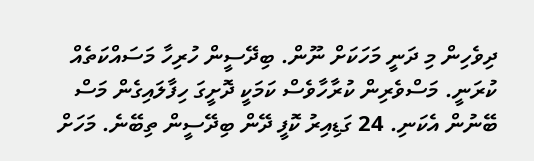ދިވެހިން މި ދަނީ މަހަކަށް ނޫން. ބިދޭސީން ހުރިހާ މަސައްކަތެއް ކުރަނީ. މަސްވެރިން ކުރާހާވެސް ކަމަކީ ދޮށީގަ ހިފާލައިގެން މަސް ބޭނުން އެކަނި. 24 ގަޑިއިރު ކޮފީ ދޭން ބިދޭސީން ތިބޭނެ. މަހަށް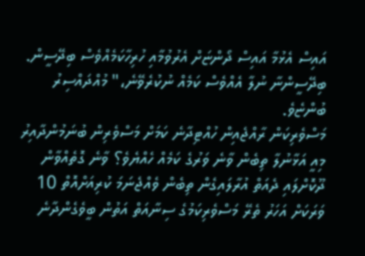އައިސް އެޅުމާ އައިސް ދޯންޏަށް އެރުވުމާއި ހުރިހާކަމެއްވެސް ބިދޭސީން. ބިދޭސީންނާ ނުލާ އެއްވެސް ކަމެއް ނުކުރެވޭނެ،" މުއްދައްސިރު ބުންޏެވެ.
މަސްވެރިކަން ރާއްޖެއިން ހުއްޓިދާނެ ކަމަށް މަސްވެރިން ބުނަމުންދާއިރު މިއީ އަޅާނުލާ ތިބެން ވާނެ ވަރުގެ ކަމެއް ހެއްޔެވެ؟ ވާނެ ގޮތެއްވާން ދޫކޮށްލައި ދެއަތް އުރާލައިގެން ތިބެން ވެއްޖެނަމަ ކުރިއަށްއޮތް 10 ވަރަކަށް އަހަރު ތެރޭ މަސްވެރިކަމުގެ ސިނާއަތް އަތުން ބީވެގެންދާނެ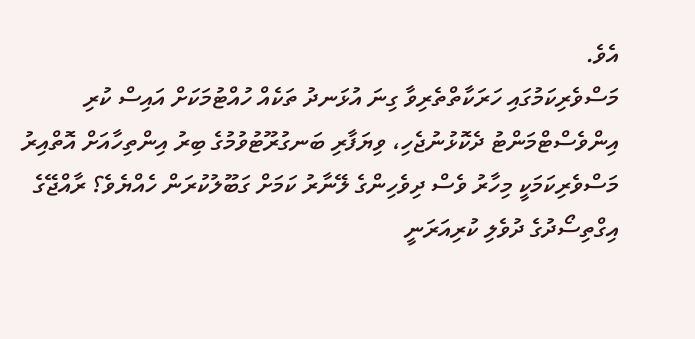އެވެ.
މަސްވެރިކަމުގައި ހަރަކާތްތެރިވާ ގިނަ އުޅަނދު ތަކެއް ހުއްޓުމަކަށް އައިސް ކުރި އިންވެސްޓްމަންޓު ދެކޮޅުނުޖެހި، ވިޔަފާރި ބަނގުރޫޓުވުމުގެ ބިރު އިންތިހާއަށް އޮތްއިރު މަސްވެރިކަމަކީ މިހާރު ވެސް ދިވެހިންގެ ލޭނާރު ކަމަށް ގަބޫލުކުރަން ހެއްޔެވެ؟ ރާއްޖޭގެ އިގްތިސޯދުގެ ދުވެލި ކުރިއަރަނީ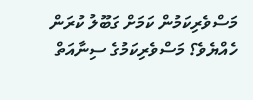މަސްވެރިކަމުން ކަމަށް ގަބޫލު ކުރަން ހެއްޔެވެ؟ މަސްވެރިކަމުގެ ސިނާއަތް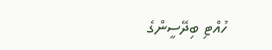ހުއްޓި ބިދޭސީންގެ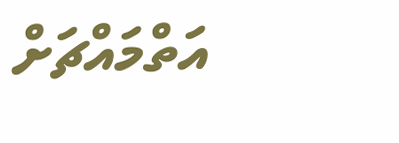އަތްމައްޗަށް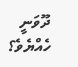ދޫވަނީ ހެއްޔެވެ؟